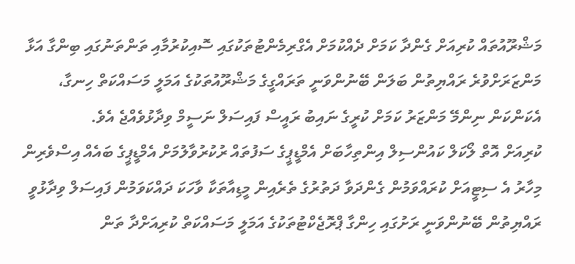މަޝްރޫއުތައް ކުރިއަށް ގެންދާ ކަމަށް ދެއްކުމަށް އެގްރިމެންޓުތަކުގައި ސޮއިކުރުމާއި ތަންތަނުގައި ބިންގާ އަޅާ މަންޒަރަށްވުރެ ރައްޔިތުން ބަލަން ބޭނުންވަނީ ތަރައްގީގެ މަޝްރޫއުތަކުގެ އަމަލީ މަސައްކަތް ހިނގާ، އެކަންކަން ނިންމޭ މަންޒަރު ކަމަށް ކުރީގެ ނައިބު ރައީސް ފައިސަލް ނަސީމް ވިދާޅުވެއްޖެ އެވެ.
ކުރިއަށް އޮތް ލޯކަލް ކައުންސިލް އިންތިހާބަށް އެމްޑީޕީގެ ސަފުތައް ރުކުރުވާލުމަށް އެމްޑީޕީގެ ބައެއް އިސްވެރިން މިހާރު އެ ސިޓީއަށް ކުރައްވަމުން ގެންދަވާ ދަތުރުގެ ތެރެއިން މީޑިއާތަކާ ވާހަކަ ދައްކަވަމުން ފައިސަލް ވިދާޅުވީ ރައްޔިތުން ބޭނުންވަނީ ރަށުގައި ހިންގާ ޕްރޮޖެކްޓުތަކުގެ އަމަލީ މަސައްކަތް ކުރިއަށްދާ ތަން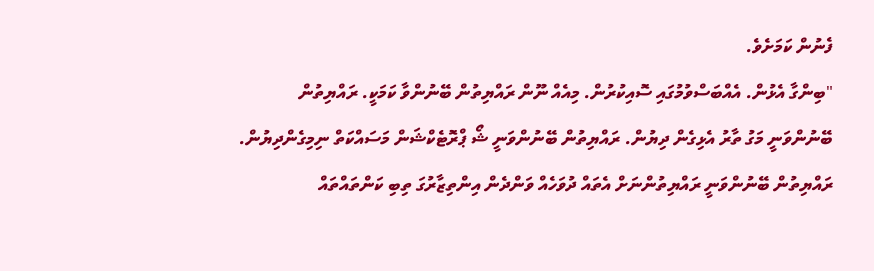ފެނުން ކަމަށެވެ.
"ބިންގާ އެޅުން. އެއްބަސްވުމުގައި ސޮއިކުރުން. މިއެއް ނޫން ރައްޔިތުން ބޭނުންވާ ކަމަކީ. ރައްޔިތުން ބޭނުންވަނީ މަގު ތާރު އެޅިގެން ދިޔުން. ރައްޔިތުން ބޭނުންވަނީ ޝޯ ޕްރޮޓެކްޝަން މަސައްކަތް ނިމިގެންދިޔުން. ރައްޔިތުން ބޭނުންވަނީ ރައްޔިތުންނަށް އެތައް ދުވަހެއް ވަންދެން އިންތިޒާރުގަ ތިބި ކަންތައްތައް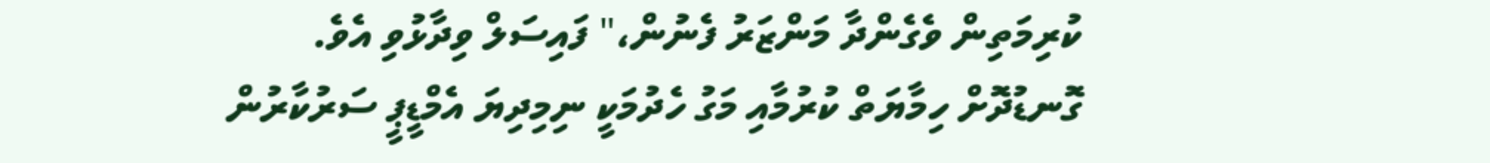ކުރިމަތިން ވެގެންދާ މަންޒަރު ފެނުން،" ފައިސަލް ވިދާޅުވި އެވެ.
ގޮނޑުދޮށް ހިމާޔަތް ކުރުމާއި މަގު ހެދުމަކީ ނިމިދިޔަ އެމްޑީޕީ ސަރުކާރުން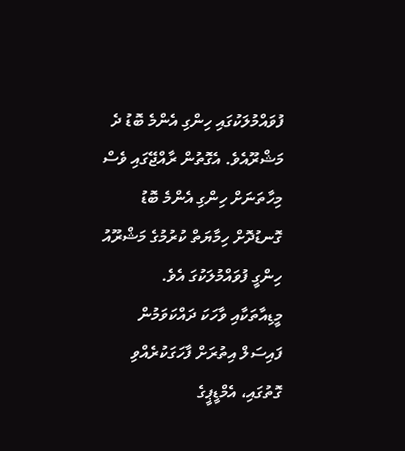ފުވައްމުލަކުގައި ހިންގި އެންމެ ބޮޑު ދެ މަޝްރޫއެވެ. އެގޮތުން ރާއްޖޭގައި ވެސް މިހާތަނަށް ހިންގި އެންމެ ބޮޑު ގޮނޑުދޮށް ހިމާޔަތް ކުރުމުގެ މަޝްރޫއު ހިންގީ ފުވައްމުލަކުގަ އެވެ.
މީޑިއާތަކާއި ވާހަކަ ދައްކަވަމުން ފައިސަލް އިތުރަށް ފާހަގަކުރެއްވި ގޮތުގައި، އެމްޑީޕީގެ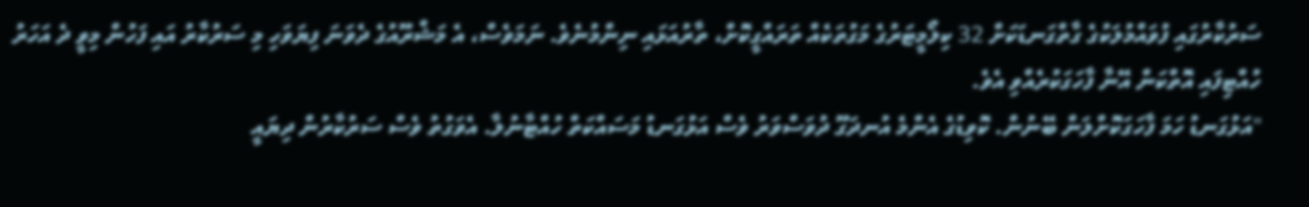ސަރުކާރުގައި ފުވައްމުލަކުގެ ގާތްގަނޑަކަށް 32 ކިލޯމީޓަރުގެ މަގުތަކެއް ތަރައްގީކޮށް، ތާރުއަޅައި ނިންމުނެވެ. ނަމަވެސް، އެ މަޝްރޫއުގެ ދެވަނަ ފިޔަވަހި މި ސަރުކާރު އައި ފަހުން މިވީ ދެ އަހަރު ހުއްޓިފައި އޮތްކަން އޭނާ ފާހަގަކުރެއްވި އެވެ.
"އަޅުގަނޑު ހަމަ ފާހަގަކޮށްލަން ބޭނުން. ކޮވިޑުގެ އެންމެ އުނދަގޫ ދުވަސްވަރު ވެސް އަޅުގަނޑު މަސައްކަތް ހުއްޓާނުލާ. އެވަގުތު ވެސް ސަރުކާރުން ދިޔައީ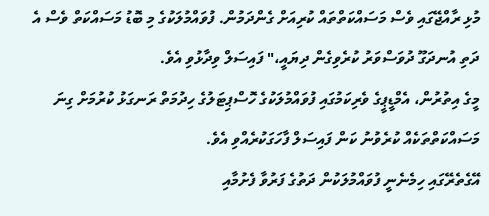މުޅި ރާއްޖޭގައި ވެސް މަސައްކަތްތައް ކުރިއަށް ގެންދަމުން. ފުވައްމުލަކުގެ މި ބޮޑު މަސައްކަތް ވެސް އެ ދަތި އުނދަގޫ ދުވަސްވަރު ކުރެވިގެން ދިޔައީ،" ފައިސަލް ވިދާޅުވި އެވެ.
މީގެ އިތުރުން، އެމްޑީޕީގެ ވެރިކަމުގައި ފުވައްމުލަކުގެ ހޮސްޕިޓަލުގެ ހިދުމަތް ރަނގަޅު ކުރުމަށް ގިނަ މަސައްކަތްތަކެއް ކުރެވުނު ކަން ފައިސަލް ފާހަގަކުރެއްވި އެވެ.
އޭގެތެރޭގައި ހިމެނެނީ ފުވައްމުލަކުން ދަތުގެ ފަރުވާ ފެށުމާއި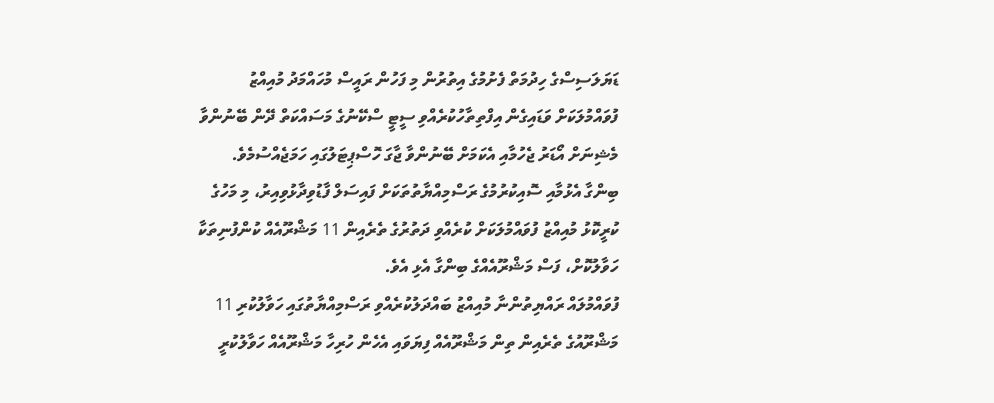ޑަޔަލަސިސްގެ ހިދުމަތް ފެށުމުގެ އިތުރުން މި ފަހުން ރައީސް މުހައްމަދު މުއިއްޒު ފުވައްމުލަކަށް ވަޑައިގެން އިފްތިތާހުކުރެއްވި ސީޓީ ސްކޭނުގެ މަސައްކަތް ދޭން ބޭނުންވާ މެޝިނަށް އޯޑަރު ޖެހުމާއި އެކަމަށް ބޭނުންވާ ޖާގަ ހޮސްޕިޓަލުގައި ހަމަޖެއްސުމެވެ.
ބިންގާ އެޅުމާއި ސޮއިކުރުމުގެ ރަސްމިއްޔާތުތަކަށް ފައިސަލް ފާޑުވިދާޅުވިއިރު، މި މަހުގެ ކުރީކޮޅު މުއިއްޒު ފުވައްމުލަކަށް ކުރެއްވި ދަތުރުގެ ތެރެއިން 11 މަޝްރޫއެއް ކުންފުނިތަކާ ހަވާލުކޮށް، ފަސް މަޝްރޫއެއްގެ ބިންގާ އެޅި އެވެ.
ފުވައްމުލައް ރައްޔިތުންނާ މުއިއްޒު ބައްދަލުކުރެއްވި ރަސްމިއްޔާތުގައި ހަވާލުކުރި 11 މަޝްރޫއުގެ ތެރެއިން ތިން މަޝްރޫއެއް ފިޔަވައި އެހެން ހުރިހާ މަޝްރޫއެއް ހަވާލުކުރީ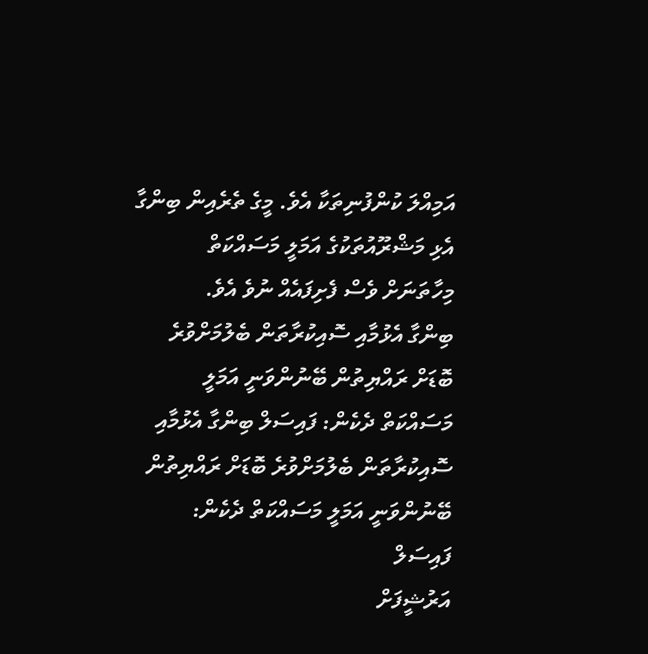އަމިއްލަ ކުންފުނިތަކާ އެވެ. މީގެ ތެރެއިން ބިންގާ އެޅި މަޝްރޫއުތަކުގެ އަމަލީ މަސައްކަތް މިހާތަނަށް ވެސް ފެށިފައެއް ނުވެ އެވެ.
ބިންގާ އެޅުމާއި ސޮއިކުރާތަން ބެލުމަށްވުރެ ބޮޑަށް ރައްޔިތުން ބޭނުންވަނީ އަމަލީ މަސައްކަތް ދެކެން: ފައިސަލް ބިންގާ އެޅުމާއި ސޮއިކުރާތަން ބެލުމަށްވުރެ ބޮޑަށް ރައްޔިތުން ބޭނުންވަނީ އަމަލީ މަސައްކަތް ދެކެން: ފައިސަލް
އަރުޝީފަށް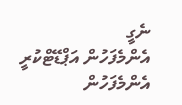ނެގީ
އެންމެފަހުން އަޕްޑޭޓްކުރީ
އެންމެފަހުން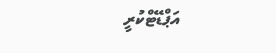އަޕްޑޭޓްކުރީ